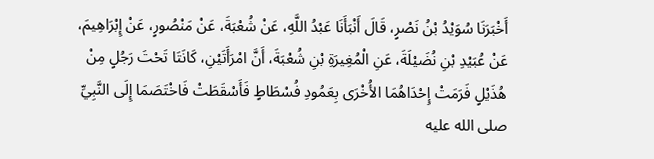أَخْبَرَنَا سُوَيْدُ بْنُ نَصْرٍ، قَالَ أَنْبَأَنَا عَبْدُ اللَّهِ، عَنْ شُعْبَةَ، عَنْ مَنْصُورٍ، عَنْ إِبْرَاهِيمَ، عَنْ عُبَيْدِ بْنِ نُضَيْلَةَ، عَنِ الْمُغِيرَةِ بْنِ شُعْبَةَ، أَنَّ امْرَأَتَيْنِ، كَانَتَا تَحْتَ رَجُلٍ مِنْ هُذَيْلٍ فَرَمَتْ إِحْدَاهُمَا الأُخْرَى بِعَمُودِ فُسْطَاطٍ فَأَسْقَطَتْ فَاخْتَصَمَا إِلَى النَّبِيِّ صلى الله عليه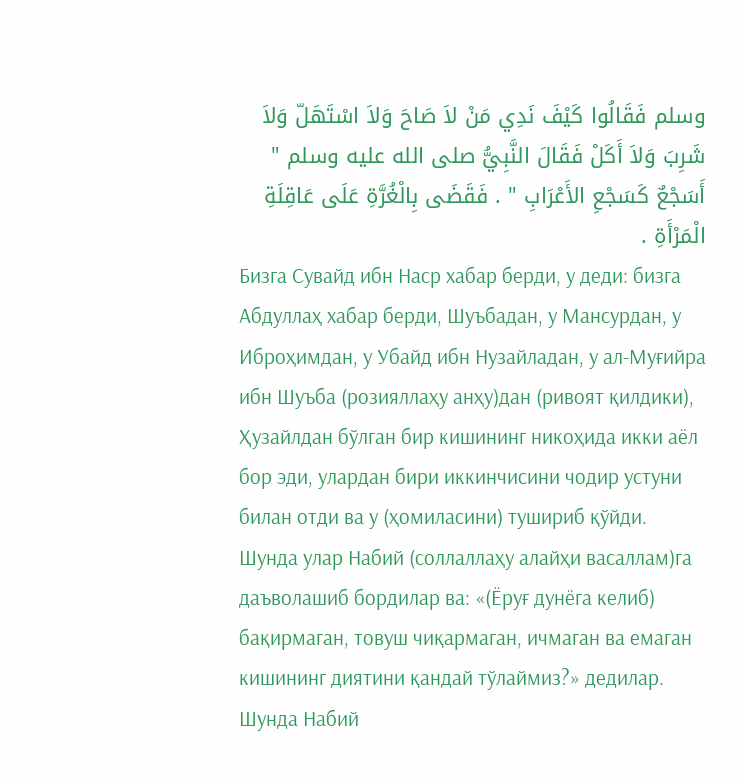وسلم فَقَالُوا كَيْفَ نَدِي مَنْ لاَ صَاحَ وَلاَ اسْتَهَلّ وَلاَ شَرِبَ وَلاَ أَكَلْ فَقَالَ النَّبِيُّ صلى الله عليه وسلم " أَسَجْعٌ كَسَجْعِ الأَعْرَابِ " . فَقَضَى بِالْغُرَّةِ عَلَى عَاقِلَةِ الْمَرْأَةِ .
Бизга Сувайд ибн Наср хабар берди, у деди: бизга Абдуллаҳ хабар берди, Шуъбадан, у Мансурдан, у Иброҳимдан, у Убайд ибн Нузайладан, у ал-Муғийра ибн Шуъба (розияллаҳу анҳу)дан (ривоят қилдики), Ҳузайлдан бўлган бир кишининг никоҳида икки аёл бор эди, улардан бири иккинчисини чодир устуни билан отди ва у (ҳомиласини) тушириб қўйди. Шунда улар Набий (соллаллаҳу алайҳи васаллам)га даъволашиб бордилар ва: «(Ёруғ дунёга келиб) бақирмаган, товуш чиқармаган, ичмаган ва емаган кишининг диятини қандай тўлаймиз?» дедилар. Шунда Набий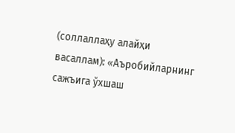(соллаллаҳу алайҳи васаллам): «Аъробийларнинг сажъига ўхшаш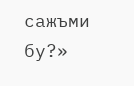сажъми бу?»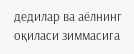дедилар ва аёлнинг оқиласи зиммасига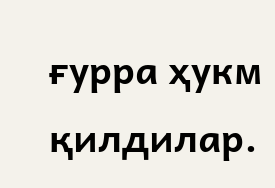ғурра ҳукм қилдилар.